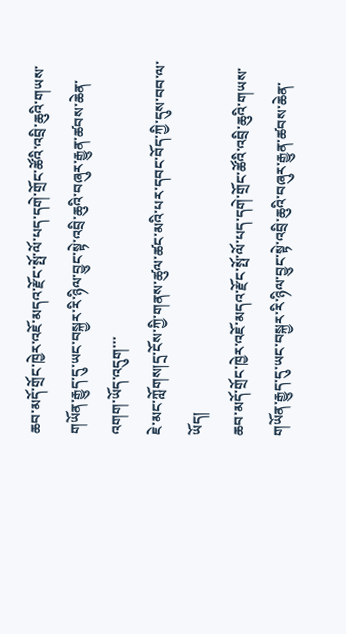ཆབ་མདོ་གྲོང་ཁྱེར་འཇོ་མདའ་རྫོང་སྤོ་ལོ་པད་དགེ་གྲོང་ཚོའི་འབྲི་ཆུའི་གཡས་གཡོན་རྒྱུད་དུ་ཡང་བསྐྱར་རི་ཉིལ་བྱུང་སྟེ་འབྲི་ཆུའི་བཞུར་རྒྱུན་ཚབས་ཆེན་འགག་ཡོད་འདུག་་་
ཇེ་མང་ཀློགས།དྲ་ངོས་ཀྱི་གནས་ཚུལ་ཚང་མའི་པར་དབང་བོད་ཀྱི་དུས་བབ་ལ་ཡོད།
ཆབ་མདོ་གྲོང་ཁྱེར་འཇོ་མདའ་རྫོང་སྤོ་ལོ་པད་དགེ་གྲོང་ཚོའི་འབྲི་ཆུའི་གཡས་གཡོན་རྒྱུད་དུ་ཡང་བསྐྱར་རི་ཉིལ་བྱུང་སྟེ་འབྲི་ཆུའི་བཞུར་རྒྱུན་ཚབས་ཆེན་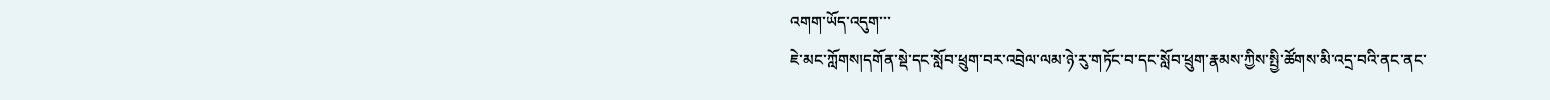འགག་ཡོད་འདུག་་་
ཇེ་མང་ཀློགས།དགོན་སྡེ་དང་སློབ་ཕྲུག་བར་འབྲེལ་ལམ་ཉེ་རུ་གཏོང་བ་དང་སློབ་ཕྲུག་རྣམས་ཀྱིས་སྤྱི་ཚོགས་མི་འདྲ་བའི་ནང་ནང་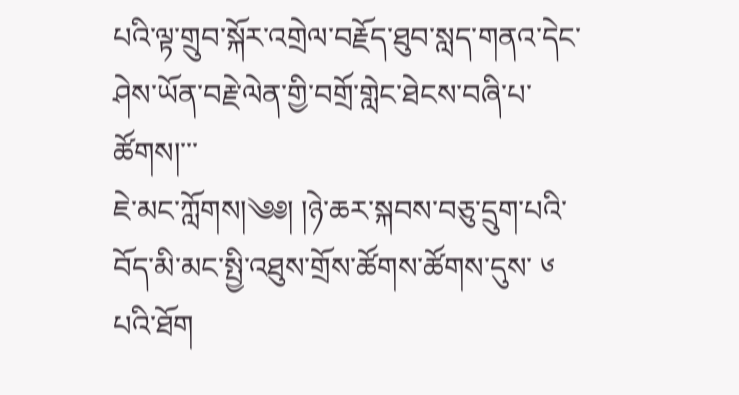པའི་ལྟ་གྲུབ་སྐོར་འགྲེལ་བརྗོད་ཐུབ་སླད་གནའ་དེང་ཤེས་ཡོན་བརྗེ་ལེན་གྱི་བགྲོ་གླེང་ཐེངས་བཞི་པ་ཚོགས།་་་
ཇེ་མང་ཀློགས།༄༅། །ཉེ་ཆར་སྐབས་བཅུ་དྲུག་པའི་བོད་མི་མང་སྤྱི་འཐུས་གྲོས་ཚོགས་ཚོགས་དུས་ ༦ པའི་ཐོག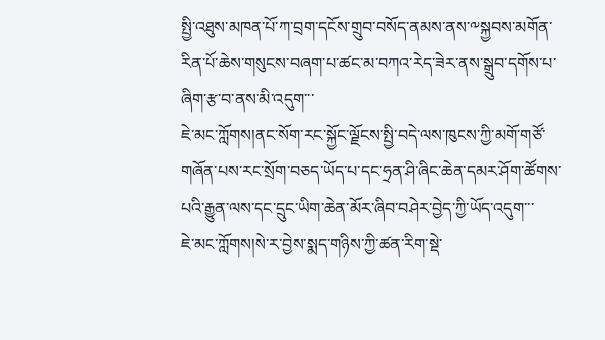སྤྱི་འཐུས་མཁན་པོ་ཀ་བྲག་དངོས་གྲུབ་བསོད་ནམས་ནས་༸སྐྱབས་མགོན་རིན་པོ་ཆེས་གསུངས་བཞག་པ་ཚང་མ་བཀའ་རེད་ཟེར་ནས་སྒྲུབ་དགོས་པ་ཞིག་རྩ་བ་ནས་མི་འདུག་་་
ཇེ་མང་ཀློགས།ནང་སོག་རང་སྐྱོང་ལྗོངས་སྤྱི་བདེ་ལས་ཁུངས་ཀྱི་མགོ་གཙོ་གཞོན་པས་རང་སྲོག་བཅད་ཡོད་པ་དང་ཧྲན་ཤི་ཞིང་ཆེན་དམར་ཤོག་ཚོགས་པའི་རྒྱུན་ལས་དང་དྲུང་ཡིག་ཆེན་མོར་ཞིབ་བཤེར་བྱེད་ཀྱི་ཡོད་འདུག་་་
ཇེ་མང་ཀློགས།སེ་ར་བྱེས་སྨད་གཉིས་ཀྱི་ཚན་རིག་སྡེ་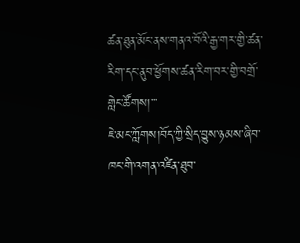ཚན་ཐུན་མོང་ནས་གནའ་བོའི་རྒྱ་གར་གྱི་ཚན་རིག་དང་ནུབ་ཕྱོགས་ཚན་རིག་བར་གྱི་བགྲོ་གླེང་ཚོགས།་་་
ཇེ་མང་ཀློགས།བོད་ཀྱི་སྲིད་བྱུས་ཉམས་ཞིབ་ཁང་གི་འགན་འཛིན་ཐུབ་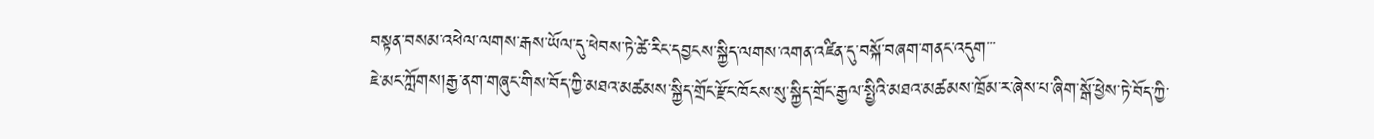བསྟན་བསམ་འཕེལ་ལགས་རྒས་ཡོལ་དུ་ཕེབས་ཏེ་ཚེ་རིང་དབྱངས་སྐྱིད་ལགས་འགན་འཛིན་དུ་བསྐོ་བཞག་གནང་འདུག་་་
ཇེ་མང་ཀློགས།རྒྱ་ནག་གཞུང་གིས་བོད་ཀྱི་མཐའ་མཚམས་སྐྱིད་གྲོང་རྫོང་ཁོངས་སུ་སྐྱིད་གྲོང་རྒྱལ་སྤྱིའི་མཐའ་མཚམས་ཁྲོམ་ར་ཞེས་པ་ཞིག་སྒོ་ཕྱེས་ཏེ་བོད་ཀྱི་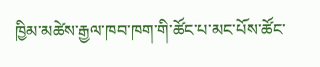ཁྱིམ་མཚེས་རྒྱལ་ཁབ་ཁག་གི་ཚོང་པ་མང་པོས་ཚོང་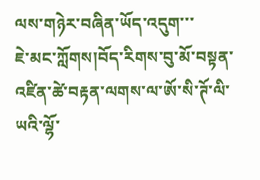ལས་གཉེར་བཞིན་ཡོད་འདུག་་་
ཇེ་མང་ཀློགས།བོད་རིགས་བུ་མོ་བསྟན་འཛིན་ཚེ་བརྟན་ལགས་ལ་ཨོ་སི་ཊོ་ལི་ཡའི་ལྷོ་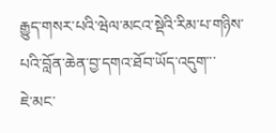རྒྱུད་གསར་པའི་ཝེལ་མངའ་སྡེའི་རིམ་པ་གཉིས་པའི་བློན་ཆེན་བྱ་དགའ་ཐོབ་ཡོད་འདུག་་་
ཇེ་མང་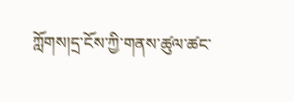ཀློགས།དྲ་ངོས་ཀྱི་གནས་ཚུལ་ཚང་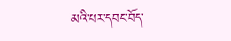མའི་པར་དབང་བོད་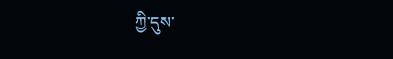ཀྱི་དུས་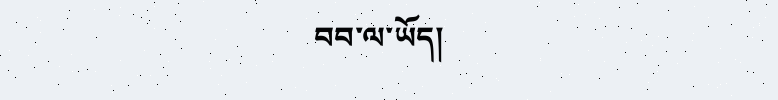བབ་ལ་ཡོད།